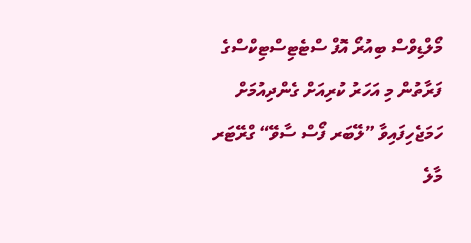މޯލްޑިވްސް ބިއުރޯ އޮފް ސްޓެޓިސްޓިކްސްގެ ފަރާތުން މި އަހަރު ކުރިއަށް ގެންދިއުމަށް ހަމަޖެހިފައިވާ ”ލޭބަރ ފޯސް ސާވޭ“ ގްރޭޓަރ މާލެ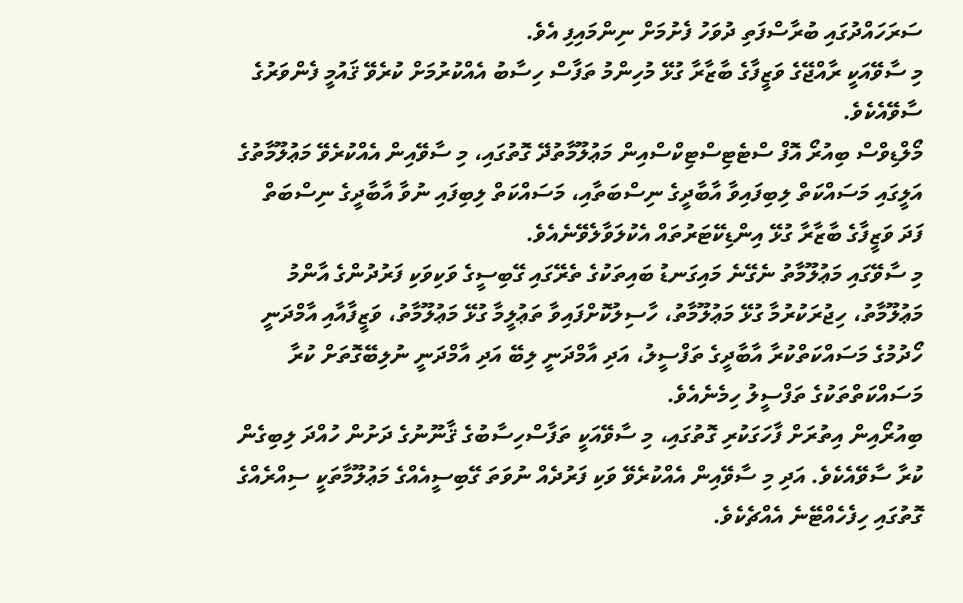ސަރަހައްދުގައި ބުރާސްފަތި ދުވަހު ފެށުމަށް ނިންމައިފި އެވެ.
މި ސާވޭއަކީ ރާއްޖޭގެ ވަޒީފާގެ ބާޒާރާ ގުޅޭ މުހިންމު ތަފާސް ހިސާބު އެއްކުރުމަށް ކުރެވޭ ޤައުމީ ފެންވަރުގެ ސާވޭއެކެވެ.
މޯލްޑިވްސް ބިއުރޯ އޮފް ސްޓެޓިސްޓިކްސްއިން މަޢުލޫމާތުދޭ ގޮތުގައި، މި ސާވޭއިން އެއްކުރެވޭ މަޢުލޫމާތުގެ އަލީގައި މަސައްކަތް ލިބިފައިވާ އާބާދީގެ ނިސްބަތާއި، މަސައްކަތް ލިބިފައި ނުވާ އާބާދީގެ ނިސްބަތް ފަދަ ވަޒީފާގެ ބާޒާރާ ގުޅޭ އިންޑިކޭޓަރުތައް އެކުލަވާލެވޭނެއެވެ.
މި ސާވޭގައި މަޢުލޫމާތު ނެގޭނެ މައިގަނޑު ބައިތަކުގެ ތެރޭގައި ގޭބިސީގެ ވަކިވަކި ފަރުދުންގެ އާންމު މަޢުލޫމާތު، ހިޖުރަކުރުމާ ގުޅޭ މަޢުލޫމާތު، ހާސިލުކޮށްފައިވާ ތަޢުލީމާ ގުޅޭ މަޢުލޫމާތު، ވަޒީފާއާއި އާމްދަނީ ހޯދުމުގެ މަސައްކަތްކުރާ އާބާދީގެ ތަފްސީލު، އަދި އާމްދަނީ ލިބޭ އަދި އާމްދަނީ ނުލިބޭގޮތަށް ކުރާ މަސައްކަތްތަކުގެ ތަފްސީލު ހިމެނެއެވެ.
ބިއުރޯއިން އިތުރަށް ފާހަގަކުރި ގޮތުގައި، މި ސާވޭއަކީ ތަފާސްހިސާބުގެ ޤާނޫނުގެ ދަށުން ހުއްދަ ލިބިގެން ކުރާ ސާވޭއެކެވެ. އަދި މި ސާވޭއިން އެއްކުރެވޭ ވަކި ފަރުދެއް ނުވަތަ ގޭބިސީއެއްގެ މަޢުލޫމާތަކީ ސިއްރެއްގެ ގޮތުގައި ހިފެހެއްޓޭނެ އެއްޗެކެވެ.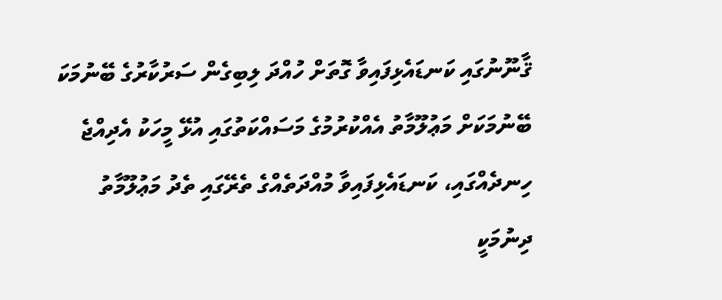ޤާނޫނުގައި ކަނޑައެޅިފައިވާ ގޮތަށް ހުއްދަ ލިބިގެން ސަރުކާރުގެ ބޭނުމަކަ ބޭނުމަކަށް މަޢުލޫމާތު އެއްކުރުމުގެ މަސައްކަތުގައި އުޅޭ މީހަކު އެދިއްޖެ ހިނދެއްގައި، ކަނޑައެޅިފައިވާ މުއްދަތެއްގެ ތެރޭގައި ތެދު މަޢުލޫމާތު ދިނުމަކީ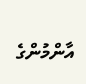އާންމުންގެ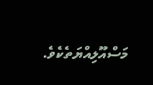މަސްއޫލިއްޔަތެކެވެ.